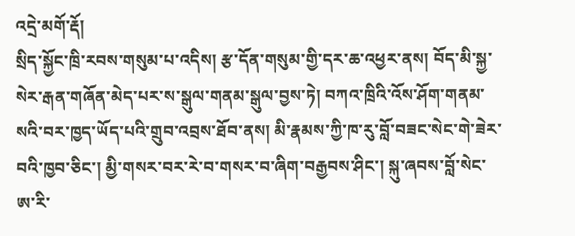འདྲེ་མགོ་རྡོ།
སྲིད་སྐྱོང་ཁྲི་རབས་གསུམ་པ་འདིས། རྩ་དོན་གསུམ་གྱི་དར་ཆ་འཕྱར་ནས། བོད་མི་སྐྱ་སེར་རྒན་གཞོན་མེད་པར་ས་སྒུལ་གནམ་སྒུལ་བྱས་ཏེ། བཀའ་ཁྲིའི་འོས་ཤོག་གནམ་སའི་བར་ཁྱད་ཡོད་པའི་གྲུབ་འབྲས་ཐོབ་ནས། མི་རྣམས་ཀྱི་ཁ་རུ་བློ་བཟང་སེང་གེ་ཟེར་བའི་ཁྱབ་ཅིང་། མྱི་གསར་བར་རེ་བ་གསར་བ་ཞིག་བརྒྱབས་ཤིང་། སྐུ་ཞབས་བློ་སེང་ཨ་རི་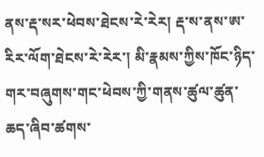ནས་རྡ་སར་ཕེབས་ཐེངས་རེ་རེར། རྡ་ས་ནས་ཨ་རིར་ལོག་ཐེངས་རེ་རེར་། མི་རྣམས་ཀྱིས་ཁོང་ཉིད་གར་བཞུགས་གང་ཕེབས་ཀྱི་གནས་ཚུལ་ཚུན་ཆད་ཞིབ་ཚགས་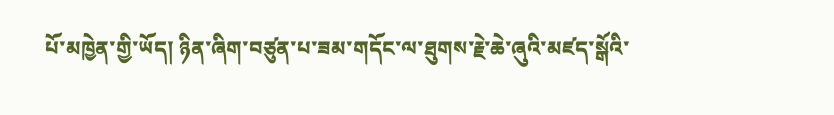པོ་མཁྱེན་གྱི་ཡོད། ཉིན་ཞིག་བཙུན་པ་ཟམ་གདོང་ལ་ཐུགས་རྗེ་ཆེ་ཞུའི་མཛད་སྒོའི་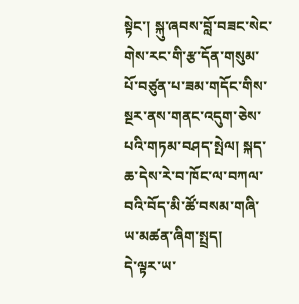སྟེང་། སྐུ་ཞབས་བློ་བཟང་སེང་གེས་རང་གི་རྩ་དོན་གསུམ་པོ་བཙུན་པ་ཟམ་གདོང་གིས་སྔར་ནས་གནང་འདུག་ཅེས་པའི་གཏམ་བཤད་སྤེལ། སྐད་ཆ་དེས་རེ་བ་ཁོང་ལ་བཀལ་བའི་བོད་མི་ཚོ་བསམ་གཞི་ཡ་མཚན་ཞིག་སྤྲད།
དེ་ལྟར་ཡ་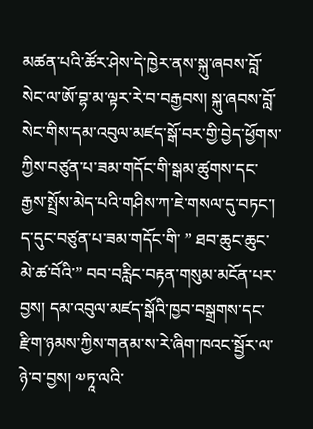མཚན་པའི་ཚོར་ཤེས་དེ་ཁྱེར་ནས་སྐུ་ཞབས་བློ་སེང་ལ་ཨོ་བྷ་མ་ལྟར་རེ་བ་བརྒྱབས། སྐུ་ཞབས་བློ་སེང་གིས་དམ་འབུལ་མཛད་སྒོ་བར་གྱི་བྱེད་ཕྱོགས་ཀྱིས་བཙུན་པ་ཟམ་གདོང་གི་སྒམ་ཚུགས་དང་རྒྱས་སྤྲོས་མེད་པའི་གཤིས་ཀ་ཇེ་གསལ་དུ་བཏང་། ད་དུང་བཙུན་པ་ཟམ་གདོང་གི་ ” ཐབ་ཆུང་ཆུང་མེ་ཚ་བོའི་” བབ་བརླིང་བརྟན་གསུམ་མངོན་པར་བྱས། དམ་འབུལ་མཛད་སྒོའི་ཁྱབ་བསྒྲགས་དང་རྫིག་ཉམས་ཀྱིས་གནམ་ས་རེ་ཞིག་ཁའང་སྦྱོར་ལ་ཉེ་བ་བྱས། ༧ཏཱ་ལའི་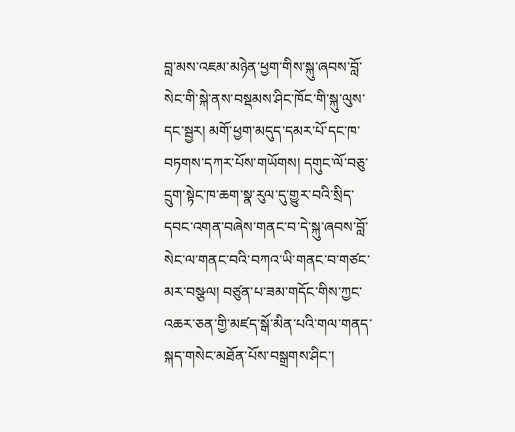བླ་མས་འཇམ་མཉེན་ཕྱག་གིས་སྐུ་ཞབས་བློ་སེང་གི་སྐེ་ནས་བསྡམས་ཤིང་ཁོང་གི་སྐུ་ལུས་དང་སྦྱར། མགོ་ཕྱག་མདུད་དམར་པོ་དང་ཁ་བཏགས་དཀར་པོས་གཡོགས། དགུང་ལོ་བཅུ་དྲུག་སྟེང་ཁ་ཆག་སྣ་རུལ་དུ་གྱུར་བའི་སྲིད་དབང་འགན་བཞེས་གནང་བ་དེ་སྐུ་ཞབས་བློ་སེང་ལ་གནང་བའི་བཀའ་ཡི་གནང་བ་གཙང་མར་བསྩལ། བཙུན་པ་ཟམ་གདོང་གིས་ཀྱང་འཆར་ཅན་གྱི་མཛད་སྒོ་མིན་པའི་གལ་གནད་སྐད་གསེང་མཐོན་པོས་བསྒྲགས་ཤིང་།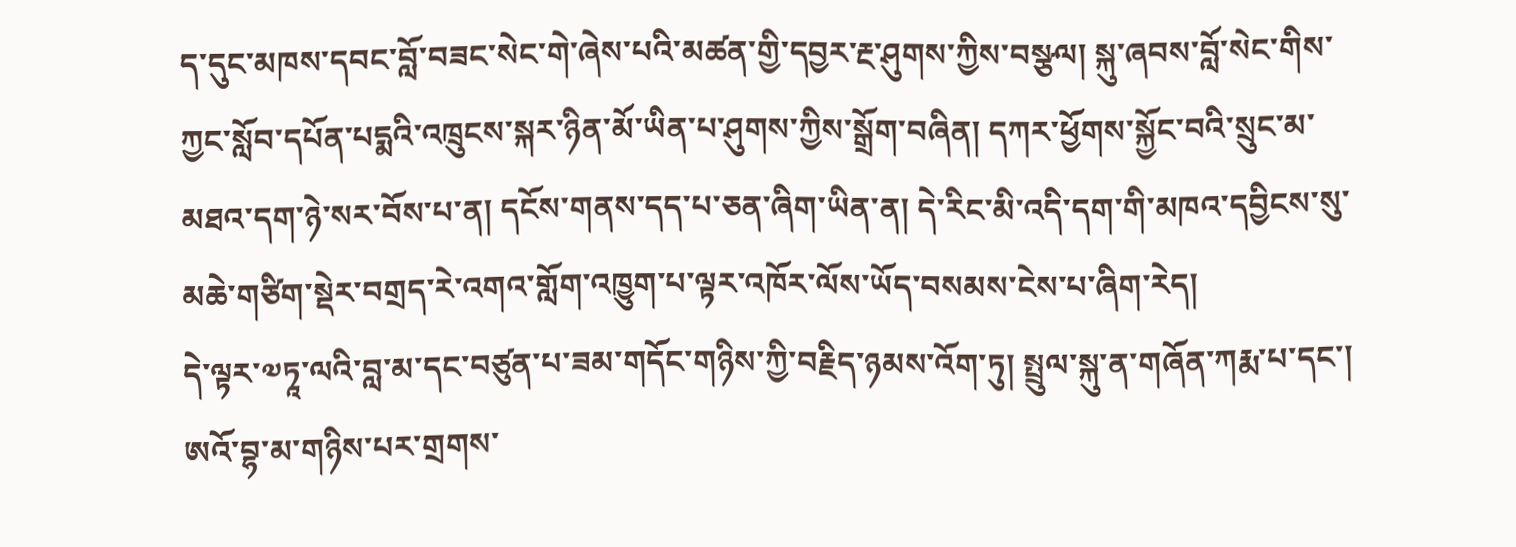ད་དུང་མཁས་དབང་བློ་བཟང་སེང་གེ་ཞེས་པའི་མཚན་གྱི་དབྱར་རྔ་ཤུགས་ཀྱིས་བསྩལ། སྐུ་ཞབས་བློ་སེང་གིས་ཀྱང་སློབ་དཔོན་པདྨའི་འཁྲུངས་སྐར་ཉིན་མོ་ཡིན་པ་ཤུགས་ཀྱིས་སྒྲོག་བཞིན། དཀར་ཕྱོགས་སྐྱོང་བའི་སྲུང་མ་མཐའ་དག་ཉེ་སར་བོས་པ་ན། དངོས་གནས་དད་པ་ཅན་ཞིག་ཡིན་ན། དེ་རིང་མི་འདི་དག་གི་མཁའ་དབྱིངས་སུ་མཆེ་གཙིག་སྡེར་བགྲད་རེ་འགའ་གློག་འཁྱུག་པ་ལྟར་འཁོར་ལོས་ཡོད་བསམས་ངེས་པ་ཞིག་རེད།
དེ་ལྟར་༧ཏཱ་ལའི་བླ་མ་དང་བཙུན་པ་ཟམ་གདོང་གཉིས་ཀྱི་བརྗིད་ཉམས་འོག་ཏུ། སྤྲུལ་སྐུ་ན་གཞོན་ཀརྨ་པ་དང་། ཨའོ་བྷ་མ་གཉིས་པར་གྲགས་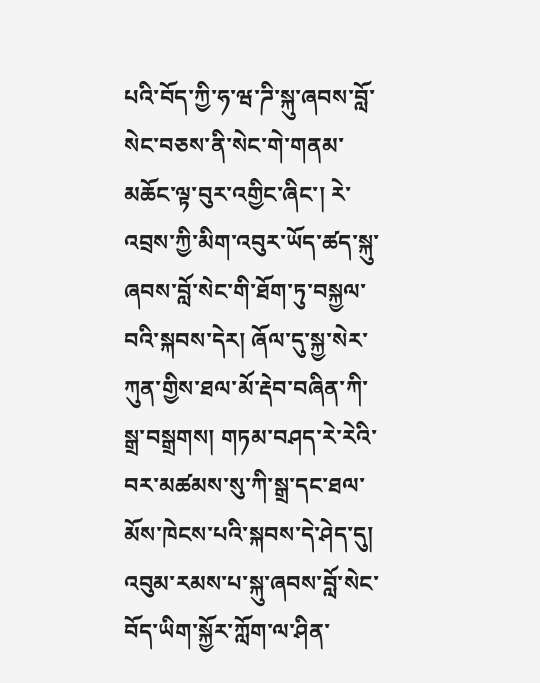པའི་བོད་ཀྱི་ཧ་ཝ་ཌི་སྐུ་ཞབས་བློ་སེང་བཅས་ནི་སེང་གེ་གནམ་མཆོང་ལྟ་བུར་འགྱིང་ཞིང་། རེ་འབྲས་ཀྱི་མིག་འབུར་ཡོད་ཚད་སྐུ་ཞབས་བློ་སེང་གི་ཐོག་ཏུ་བསྐྱལ་བའི་སྐབས་དེར། ཞོལ་དུ་སྐྱ་སེར་ཀུན་གྱིས་ཐལ་མོ་རྡེབ་བཞིན་ཀི་སྒྲ་བསྒྲགས། གཏམ་བཤད་རེ་རེའི་བར་མཚམས་སུ་ཀི་སྒྲ་དང་ཐལ་མོས་ཁེངས་པའི་སྐབས་དེ་ཤེད་དུ། འབུམ་རམས་པ་སྐུ་ཞབས་བློ་སེང་བོད་ཡིག་སྐྱོར་ཀློག་ལ་ཤིན་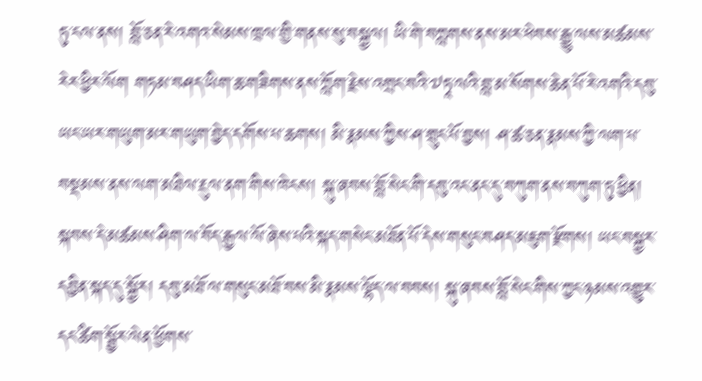ཏུ་ངལ་ནས། བློ་ཅན་རེ་འགའ་སེམས་ཁྲལ་གྱི་གནས་སུ་བསྐྱལ། ཡི་གེ་བཀླགས་ནས་མར་ཕེབས་རྒྱུ་ལས་མཚམས་རེར་ཕྱིར་ལོག གཏམ་བཤད་ཡིག་ཆ་གཟིགས་ནས་ཀློག་རྗེས་འགྲང་བའི་༧ཏཱ་ལའི་བླ་མ་སོགས་ཆེན་པོ་རེ་འགའི་དབུ་ཡང་ཡར་གཡུག་མར་གཡུག་བྱེད་དགོས་པ་ཆགས། མི་རྣམས་ཀྱིས་ཤ་གྲུང་པོ་བྱས། ཤ་ཚ་ཅན་རྣམས་ཀྱི་ལག་པ་བསྡམས་ནས་ལག་མཐིལ་རྔུལ་ནག་གིས་ཁེངས། སྐུ་ཞབས་བློ་སེང་གི་དབུ་འང་ནང་དུ་བཀུག་ནས་བཀུག་ཏུ་ཕྱིན། སྐབས་དེ་མཚམས་ཤིག་ལ་བོད་རྒྱལ་ལོ་ཞེས་པའི་སྐད་གསེང་མཐོན་པོ་དེས་གསུང་བཤད་མཇུག་རྫོགས། ཡང་བསྐྱར་དབྱིན་སྐད་དུ་སྐྱོར། དབུ་མཐོ་ལ་གསུང་མཐོ་བས་མི་རྣམས་ལྷོད་ལ་བབས། སྐུ་ཞབས་བློ་སེང་གིས་ཀྱང་ཉམས་འགྱུར་དང་ཚིག་སྦྱོར་ལེན་ཕྱོགས་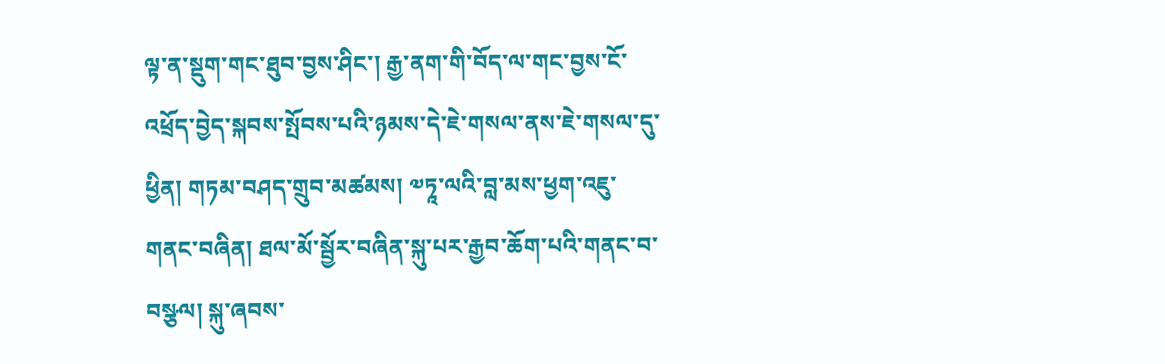ལྟ་ན་སྡུག་གང་ཐུབ་བྱས་ཤིང་། རྒྱ་ནག་གི་བོད་ལ་གང་བྱས་ངོ་འཕྲོད་བྱེད་སྐབས་སྤོབས་པའི་ཉམས་དེ་ཇེ་གསལ་ནས་ཇེ་གསལ་དུ་ཕྱིན། གཏམ་བཤད་གྲུབ་མཚམས། ༧ཏཱ་ལའི་བླ་མས་ཕྱག་འཇུ་གནང་བཞིན། ཐལ་མོ་སྦྱོར་བཞིན་སྐུ་པར་རྒྱབ་ཆོག་པའི་གནང་བ་བསྩལ། སྐུ་ཞབས་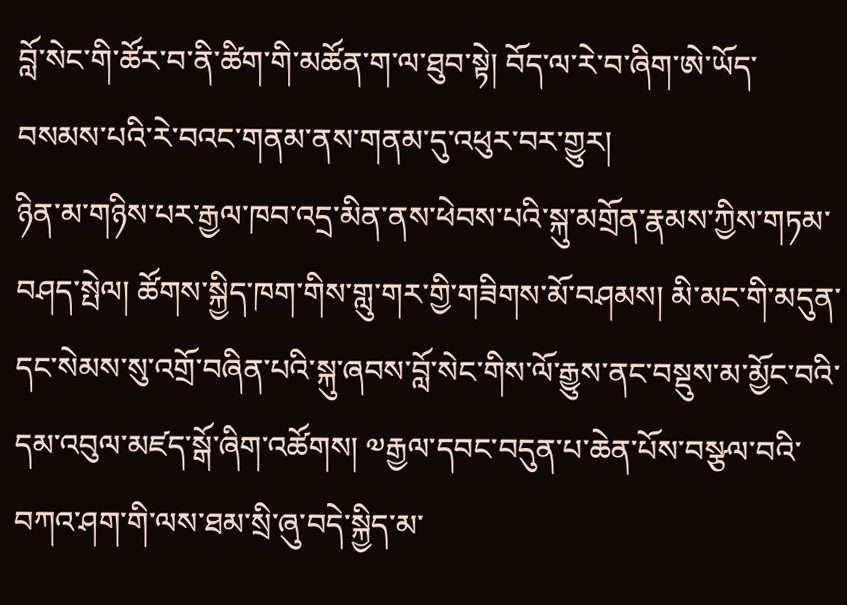བློ་སེང་གི་ཚོར་བ་ནི་ཚིག་གི་མཚོན་ག་ལ་ཐུབ་སྟེ། བོད་ལ་རེ་བ་ཞིག་ཨེ་ཡོད་བསམས་པའི་རེ་བའང་གནམ་ནས་གནམ་དུ་འཕུར་བར་གྱུར།
ཉིན་མ་གཉིས་པར་རྒྱལ་ཁབ་འདྲ་མིན་ནས་ཕེབས་པའི་སྐུ་མགྲོན་རྣམས་ཀྱིས་གཏམ་བཤད་སྤེལ། ཚོགས་སྐྱིད་ཁག་གིས་གླུ་གར་གྱི་གཟིགས་མོ་བཤམས། མི་མང་གི་མདུན་དང་སེམས་སུ་འགྲོ་བཞིན་པའི་སྐུ་ཞབས་བློ་སེང་གིས་ལོ་རྒྱུས་ནང་བསྡུས་མ་མྱོང་བའི་དམ་འབུལ་མཛད་སྒོ་ཞིག་འཚོགས། ༧རྒྱལ་དབང་བདུན་པ་ཆེན་པོས་བསྩལ་བའི་བཀའ་ཤག་གི་ལས་ཐམ་སྲི་ཞུ་བདེ་སྐྱིད་མ་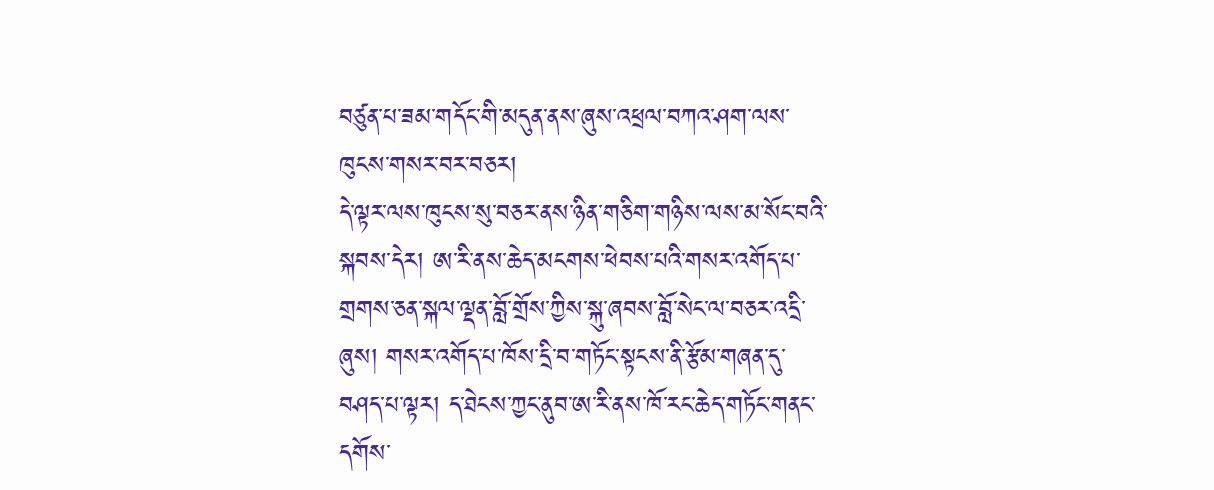བཙུན་པ་ཟམ་གདོང་གི་མདུན་ནས་ཞུས་འཕྲལ་བཀའ་ཤག་ལས་ཁུངས་གསར་བར་བཅར།
དེ་ལྟར་ལས་ཁུངས་སུ་བཅར་ནས་ཉིན་གཅིག་གཉིས་ལས་མ་སོང་བའི་སྐབས་དེར། ཨ་རི་ནས་ཆེད་མངགས་ཕེབས་པའི་གསར་འགོད་པ་གྲགས་ཅན་སྐལ་ལྡན་བློ་གྲོས་ཀྱིས་སྐུ་ཞབས་བློ་སེང་ལ་བཅར་འདྲི་ཞུས། གསར་འགོད་པ་ཁོས་དྲི་བ་གཏོང་སྟངས་ནི་རྩོམ་གཞན་དུ་བཤད་པ་ལྟར། ད་ཐེངས་ཀྱང་ནུབ་ཨ་རི་ནས་ཁོ་རང་ཆེད་གཏོང་གནང་དགོས་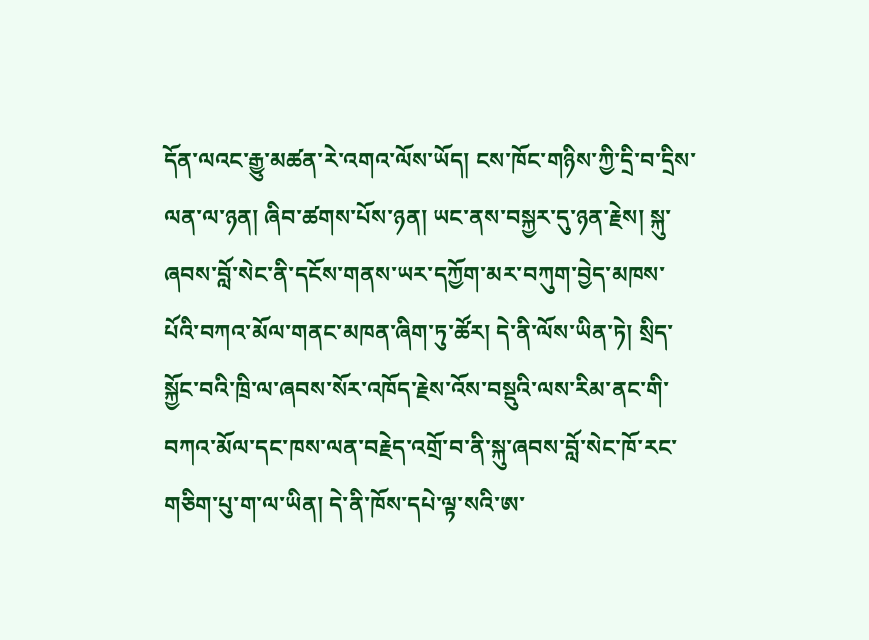དོན་ལའང་རྒྱུ་མཚན་རེ་འགའ་ལོས་ཡོད། ངས་ཁོང་གཉིས་ཀྱི་དྲི་བ་དྲིས་ལན་ལ་ཉན། ཞིབ་ཚགས་པོས་ཉན། ཡང་ནས་བསྐྱར་དུ་ཉན་རྗེས། སྐུ་ཞབས་བློ་སེང་ནི་དངོས་གནས་ཡར་དཀྱོག་མར་བཀུག་བྱེད་མཁས་པོའི་བཀའ་མོལ་གནང་མཁན་ཞིག་ཏུ་ཚོར། དེ་ནི་ལོས་ཡིན་ཏེ། སྲིད་སྐྱོང་བའི་ཁྲི་ལ་ཞབས་སོར་འཁོད་རྗེས་འོས་བསྡུའི་ལས་རིམ་ནང་གི་བཀའ་མོལ་དང་ཁས་ལན་བརྗེད་འགྲོ་བ་ནི་སྐུ་ཞབས་བློ་སེང་ཁོ་རང་གཅིག་པུ་ག་ལ་ཡིན། དེ་ནི་ཁོས་དཔེ་ལྟ་སའི་ཨ་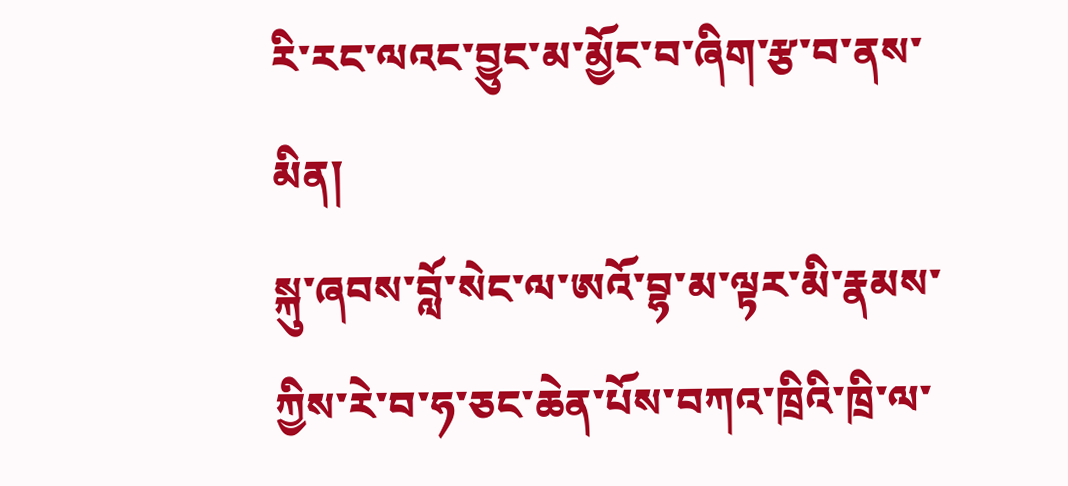རི་རང་ལའང་བྱུང་མ་མྱོང་བ་ཞིག་རྩ་བ་ནས་མིན།
སྐུ་ཞབས་བློ་སེང་ལ་ཨའོ་བྷ་མ་ལྟར་མི་རྣམས་ཀྱིས་རེ་བ་ཧ་ཅང་ཆེན་པོས་བཀའ་ཁྲིའི་ཁྲི་ལ་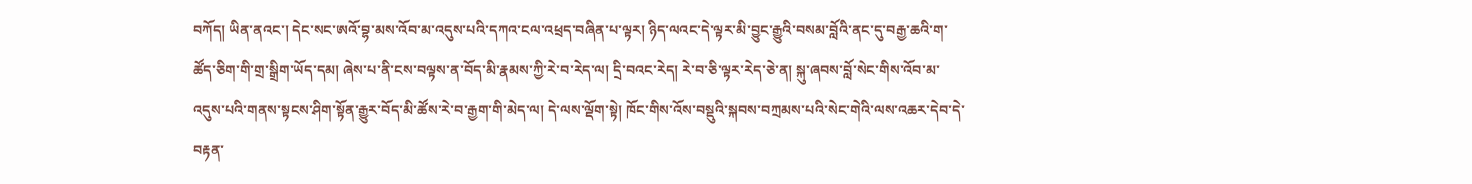བཀོད། ཡིན་ནའང་། དེང་སང་ཨའོ་བྷ་མས་འོབ་མ་འདུས་པའི་དཀའ་ངལ་འཕྲད་བཞིན་པ་ལྟར། ཉིད་ལའང་དེ་ལྟར་མི་བྱུང་རྒྱུའི་བསམ་བློའི་ནང་དུ་བརྒྱ་ཆའི་ག་ཚོད་ཅིག་གི་གྲ་སྒྲིག་ཡོད་དམ། ཞེས་པ་ནི་ངས་བལྟས་ན་བོད་མི་རྣམས་ཀྱི་རེ་བ་རེད་ལ། དྲི་བའང་རེད། རེ་བ་ཅི་ལྟར་རེད་ཅེ་ན། སྐུ་ཞབས་བློ་སེང་གིས་འོབ་མ་འདུས་པའི་གནས་སྟངས་ཤིག་སྟོན་རྒྱུར་བོད་མི་ཚོས་རེ་བ་རྒྱག་གི་མེད་ལ། དེ་ལས་ལྡོག་སྟེ། ཁོང་གིས་འོས་བསྡུའི་སྐབས་བཀྲམས་པའི་སེང་གེའི་ལས་འཆར་དེབ་དེ་བརྟན་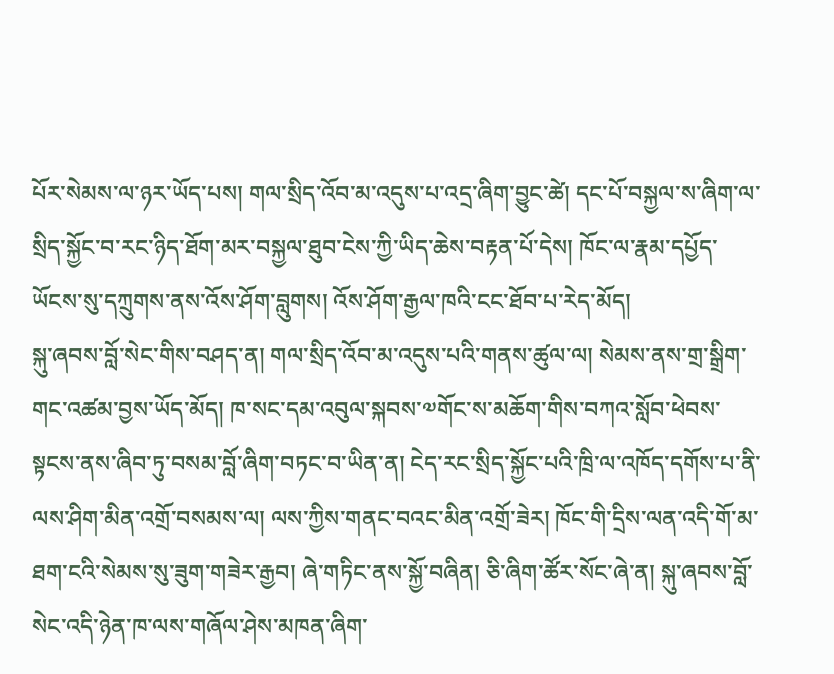པོར་སེམས་ལ་ཉར་ཡོད་པས། གལ་སྲིད་འོབ་མ་འདུས་པ་འདྲ་ཞིག་བྱུང་ཚེ། དང་པོ་བསྐྱལ་ས་ཞིག་ལ་སྲིད་སྐྱོང་བ་རང་ཉིད་ཐོག་མར་བསྐྱལ་ཐུབ་ངེས་ཀྱི་ཡིད་ཆེས་བརྟན་པོ་དེས། ཁོང་ལ་རྣམ་དཔྱོད་ཡོངས་སུ་དཀྲུགས་ནས་འོས་ཤོག་བླུགས། འོས་ཤོག་རྒྱལ་ཁའི་ངང་ཐོབ་པ་རེད་མོད།
སྐུ་ཞབས་བློ་སེང་གིས་བཤད་ན། གལ་སྲིད་འོབ་མ་འདུས་པའི་གནས་ཚུལ་ལ། སེམས་ནས་གྲ་སྒྲིག་གང་འཚམ་བྱས་ཡོད་མོད། ཁ་སང་དམ་འབུལ་སྐབས་༧གོང་ས་མཆོག་གིས་བཀའ་སློབ་ཕེབས་སྟངས་ནས་ཞིབ་ཏུ་བསམ་བློ་ཞིག་བཏང་བ་ཡིན་ན། ངེད་རང་སྲིད་སྐྱོང་པའི་ཁྲི་ལ་འཁོད་དགོས་པ་ནི་ལས་ཤིག་མིན་འགྲོ་བསམས་ལ། ལས་ཀྱིས་གནང་བའང་མིན་འགྲོ་ཟེར། ཁོང་གི་དྲིས་ལན་འདི་གོ་མ་ཐག་ངའི་སེམས་སུ་ཟུག་གཟེར་རྒྱབ། ཞེ་གཏིང་ནས་སྐྱོ་བཞིན། ཅི་ཞིག་ཚོར་སོང་ཞེ་ན། སྐུ་ཞབས་བློ་སེང་འདི་ཉེན་ཁ་ལས་གཞོལ་ཤེས་མཁན་ཞིག་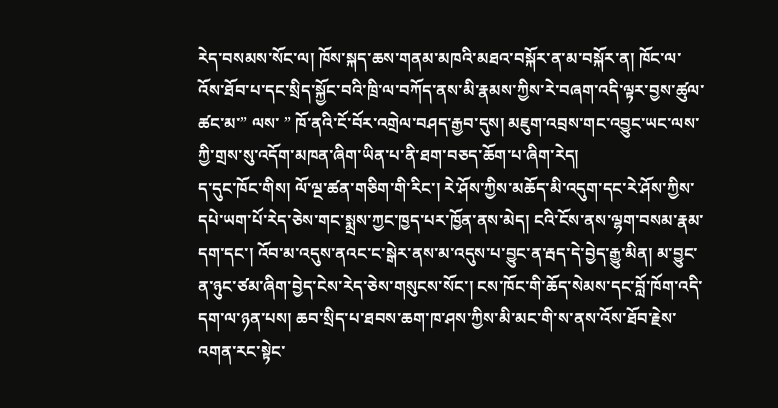རེད་བསམས་སོང་ལ། ཁོས་སྐད་ཆས་གནམ་མཁའི་མཐའ་བསྐོར་ན་མ་བསྐོར་ན། ཁོང་ལ་འོས་ཐོབ་པ་དང་སྲིད་སྐྱོང་བའི་ཁྲི་ལ་བཀོད་ནས་མི་རྣམས་ཀྱིས་རེ་བཞག་འདི་ལྟར་བྱས་ཚུལ་ཚང་མ་” ལས་ ” ཁོ་ནའི་ངོ་བོར་འགྲེལ་བཤད་རྒྱབ་དུས། མཇུག་འབྲས་གང་འབྱུང་ཡང་ལས་ཀྱི་གྲས་སུ་འདོག་མཁན་ཞིག་ཡིན་པ་ནི་ཐག་བཅད་ཆོག་པ་ཞིག་རེད།
ད་དུང་ཁོང་གིས། ལོ་ལྔ་ཚན་གཅིག་གི་རིང་། རེ་ཤོས་ཀྱིས་མཆོད་མི་འདུག་དང་རེ་ཤོས་ཀྱིས་དཔེ་ཡག་པོ་རེད་ཅེས་གང་སྨྲས་ཀྱང་ཁྱད་པར་ཁྱོན་ནས་མེད། ངའི་ངོས་ནས་ལྷག་བསམ་རྣམ་དག་དང་། འོབ་མ་འདུས་ནའང་ང་སྒེར་ནས་མ་འདུས་པ་བྱུང་ན་རྦད་དེ་བྱེད་རྒྱུ་མིན། མ་བྱུང་ན་ཉུང་ཙམ་ཞིག་བྱེད་ངེས་རེད་ཅེས་གསུངས་སོང་། ངས་ཁོང་གི་ཆོད་སེམས་དང་བློ་ཁོག་འདི་དག་ལ་ཉན་པས། ཆབ་སྲིད་པ་ཐབས་ཆག་ཁ་ཤས་ཀྱིས་མི་མང་གི་ས་ནས་འོས་ཐོབ་རྗེས་འགན་རང་སྟེང་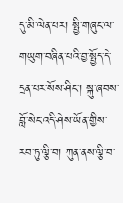དུ་མི་ལེན་པར། སྤྱི་གཞུང་ལ་གཡུག་བཞིན་པའི་བྱ་སྤྱོད་དེ་དྲན་པར་སོས་ཤིང་། སྐུ་ཞབས་བློ་སེང་འདི་ཤེས་ཡོན་གྱིས་རབ་ཏུ་ལྕི་བ། ཀུན་ནས་ལྕི་བ་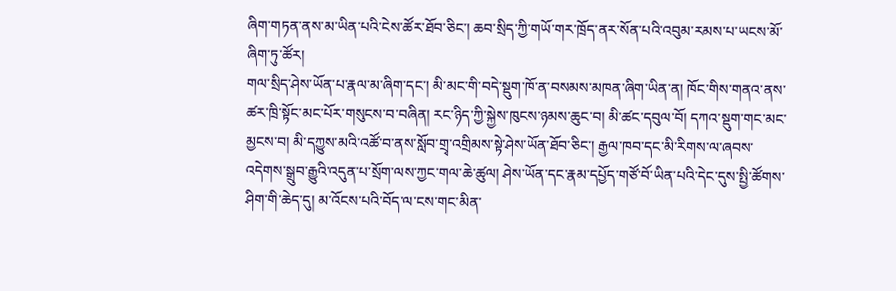ཞིག་གཏན་ནས་མ་ཡིན་པའི་ངེས་ཚོར་ཐོབ་ཅིང་། ཆབ་སྲིད་ཀྱི་གཡོ་གར་ཁྲོད་ནར་སོན་པའི་འབུམ་རམས་པ་ཡངས་མོ་ཞིག་ཏུ་ཚོར།
གལ་སྲིད་ཤེས་ཡོན་པ་རྣལ་མ་ཞིག་དང་། མི་མང་གི་བདེ་སྡུག་ཁོ་ན་བསམས་མཁན་ཞིག་ཡིན་ན། ཁོང་གིས་གནའ་ནས་ཚར་ཁྲི་སྟོང་མང་པོར་གསུངས་བ་བཞིན། རང་ཉིད་ཀྱི་སྐྱེས་ཁུངས་ཉམས་ཆུང་བ། མི་ཚང་དབུལ་བོ། དཀའ་སྡུག་གང་མང་མྱངས་བ། མི་དཀྱུས་མའི་འཚོ་བ་ནས་སློབ་གྲྭ་འགྲིམས་སྟེ་ཤེས་ཡོན་ཐོབ་ཅིང་། རྒྱལ་ཁབ་དང་མི་རིགས་ལ་ཞབས་འདེགས་སྒྲུབ་རྒྱུའི་འདུན་པ་སྲོག་ལས་ཀྱང་གལ་ཆེ་ཚུལ། ཤེས་ཡོན་དང་རྣམ་དཔྱོད་གཙོ་བོ་ཡིན་པའི་དེང་དུས་སྤྱི་ཚོགས་ཤིག་གི་ཆེད་དུ། མ་འོངས་པའི་བོད་ལ་ངས་གང་མིན་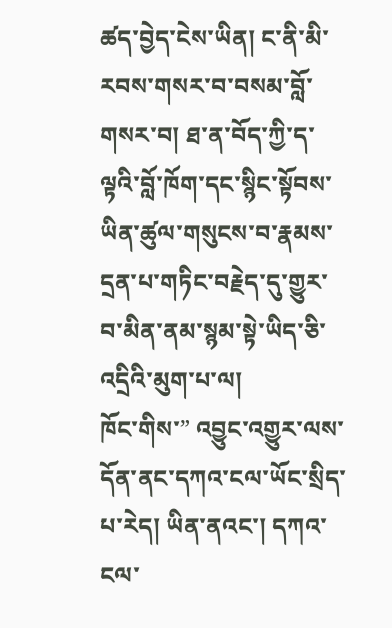ཚད་བྱེད་ངེས་ཡིན། ང་ནི་མི་རབས་གསར་བ་བསམ་བློ་གསར་བ། ཐ་ན་བོད་ཀྱི་ད་ལྟའི་བློ་ཁོག་དང་སྙིང་སྟོབས་ཡིན་ཚུལ་གསུངས་བ་རྣམས་དྲན་པ་གཏིང་བརྗེད་དུ་གྱུར་བ་མིན་ནམ་སྙམ་སྟེ་ཡིད་ཅི་འདྲིའི་མུག་པ་ལ།
ཁོང་གིས་” འབྱུང་འགྱུར་ལས་དོན་ནང་དཀའ་ངལ་ཡོང་སྲིད་པ་རེད། ཡིན་ནའང་། དཀའ་ངལ་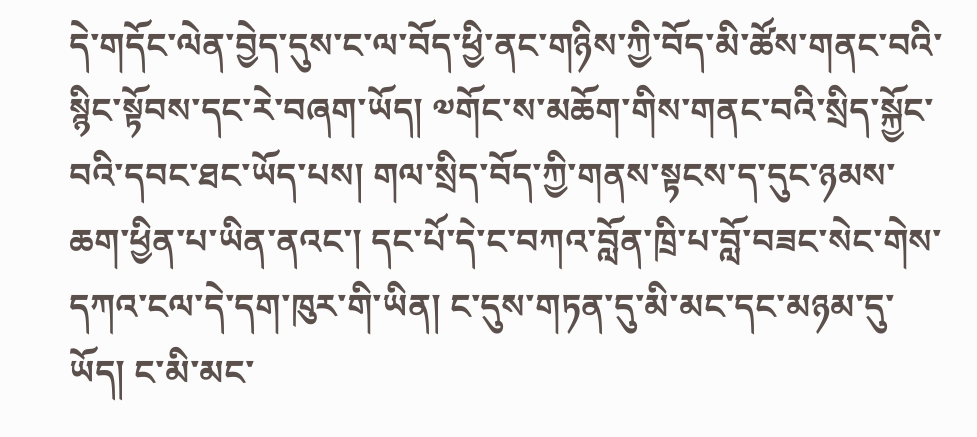དེ་གདོང་ལེན་བྱེད་དུས་ང་ལ་བོད་ཕྱི་ནང་གཉིས་ཀྱི་བོད་མི་ཚོས་གནང་བའི་སྙིང་སྟོབས་དང་རེ་བཞག་ཡོད། ༧གོང་ས་མཆོག་གིས་གནང་བའི་སྲིད་སྐྱོང་བའི་དབང་ཐང་ཡོད་པས། གལ་སྲིད་བོད་ཀྱི་གནས་སྟངས་ད་དུང་ཉམས་ཆག་ཕྱིན་པ་ཡིན་ནའང་། དང་པོ་དེ་ང་བཀའ་བློན་ཁྲི་པ་བློ་བཟང་སེང་གེས་དཀའ་ངལ་དེ་དག་ཁུར་གི་ཡིན། ང་དུས་གཏན་དུ་མི་མང་དང་མཉམ་དུ་ཡོད། ང་མི་མང་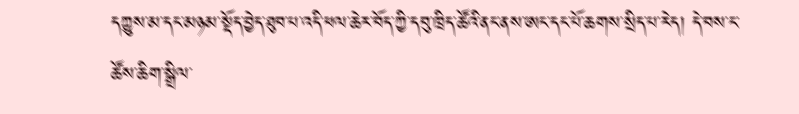དཀྱུས་མ་དང་མཉམ་སྡོད་བྱེད་ཐུབ་པ་འདི་ཕལ་ཆེར་བོད་ཀྱི་དབུ་ཁྲིད་ཚོའི་ནང་ནས་ཨང་དང་པོ་ཆགས་སྲིད་པ་རེད། དེ་བས་ང་ཚོས་ཆིག་སྒྲིལ་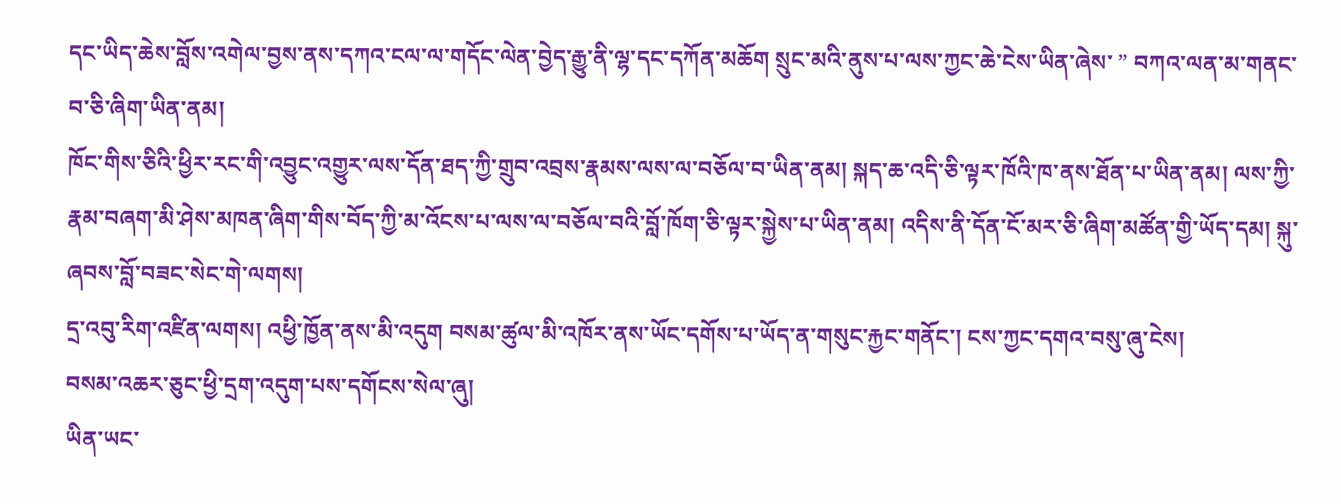དང་ཡིད་ཆེས་བློས་འགེལ་བྱས་ནས་དཀའ་ངལ་ལ་གདོང་ལེན་བྱེད་རྒྱུ་ནི་ལྷ་དང་དཀོན་མཆོག སྲུང་མའི་ནུས་པ་ལས་ཀྱང་ཆེ་ངེས་ཡིན་ཞེས་ ” བཀའ་ལན་མ་གནང་བ་ཅི་ཞིག་ཡིན་ནམ།
ཁོང་གིས་ཅིའི་ཕྱིར་རང་གི་འབྱུང་འགྱུར་ལས་དོན་ཐད་ཀྱི་གྲུབ་འབྲས་རྣམས་ལས་ལ་བཅོལ་བ་ཡིན་ནམ། སྐད་ཆ་འདི་ཅི་ལྟར་ཁོའི་ཁ་ནས་ཐོན་པ་ཡིན་ནམ། ལས་ཀྱི་རྣམ་བཞག་མི་ཤེས་མཁན་ཞིག་གིས་བོད་ཀྱི་མ་འོངས་པ་ལས་ལ་བཅོལ་བའི་བློ་ཁོག་ཅི་ལྟར་སྐྱེས་པ་ཡིན་ནམ། འདིས་ནི་དོན་ངོ་མར་ཅི་ཞིག་མཚོན་གྱི་ཡོད་དམ། སྐུ་ཞབས་བློ་བཟང་སེང་གེ་ལགས།
དྲ་འབུ་རིག་འཛིན་ལགས། འཕྱི་ཁྱོན་ནས་མི་འདུག བསམ་ཚུལ་མི་འཁོར་ནས་ཡོང་དགོས་པ་ཡོད་ན་གསུང་རྐྱང་གནོང་། ངས་ཀྱང་དགའ་བསུ་ཞུ་ངེས།
བསམ་འཆར་ཅུང་ཕྱི་དྲག་འདུག་པས་དགོངས་སེལ་ཞུ།
ཡིན་ཡང་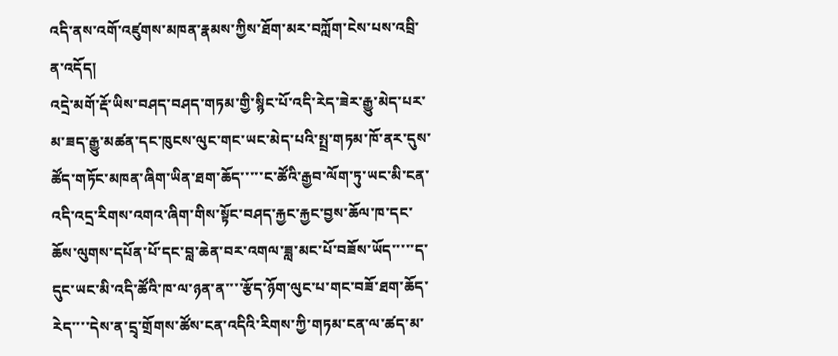འདི་ནས་འགོ་འཛུགས་མཁན་རྣམས་ཀྱིས་ཐོག་མར་བཀློག་ངེས་པས་འབྲི་ན་འདོད།
འདྲེ་མགོ་རྡོ་ཡིས་བཤད་བཤད་གཏམ་གྱི་སྙིང་པོ་འདི་རེད་ཟེར་རྒྱུ་མེད་པར་མ་ཟད་རྒྱུ་མཚན་དང་ཁུངས་ལུང་གང་ཡང་མེད་པའི་སྤྲ་གཏམ་ཁོ་ནར་དུས་ཚོད་གཏོང་མཁན་ཞིག་ཡིན་ཐག་ཆོད་་་་་ང་ཚོའི་རྒྱབ་ལོག་ཏུ་ཡང་མི་ངན་འདི་འདྲ་རིགས་འགའ་ཞིག་གིས་སྟོང་བཤད་རྐྱང་རྐྱང་བྱས་ཆོལ་ཁ་དང་ཆོས་ལུགས་དཔོན་པོ་དང་བླ་ཆེན་བར་འགལ་ཟླ་མང་པོ་བཟོས་ཡོད་་་་་ད་དུང་ཡང་མི་འདི་ཚོའི་ཁ་ལ་ཉན་ན་་་་རྩོད་ཉོག་ལུང་པ་གང་བཟོ་ཐག་ཆོད་རེད་་་་དེས་ན་དྲྭ་གྲོགས་ཚོས་ངན་འདིའི་རིགས་ཀྱི་གཏམ་ངན་ལ་ཚད་མ་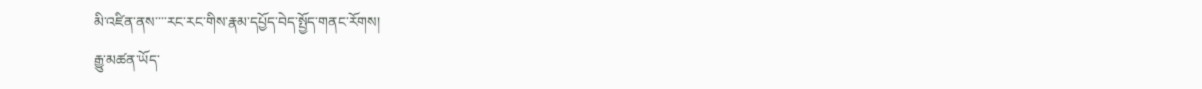མི་འཛིན་ནས་་་་རང་རང་གིས་རྣམ་དཔྱོད་བེད་སྤྱོད་གནང་རོགས།
རྒྱུ་མཚན་ཡོད་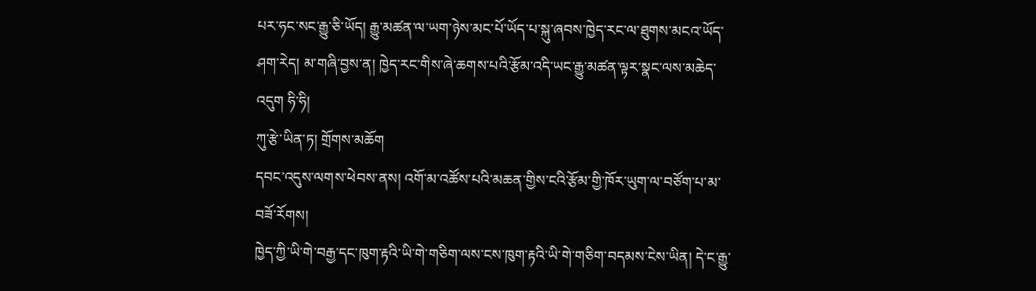པར་ཧང་སང་རྒྱུ་ཅི་ཡོད། རྒྱུ་མཚན་ལ་ཡག་ཉེས་མང་པོ་ཡོད་པ་སྐུ་ཞབས་ཁྱེད་རང་ལ་ཐུགས་མངའ་ཡོད་ཤག་རེད། མ་གཞི་བྱས་ན། ཁྱེད་རང་གིས་ཞེ་ཆགས་པའི་རྩོམ་འདི་ཡང་རྒྱུ་མཚན་ལྟར་སྣང་ལས་མཆེད་འདུག ཧི་ཧི།
ཀུ་རྩེ་ཡིན་ཏ། གྲོགས་མཆོག
དབང་འདུས་ལགས་ཕེབས་ནས། འགོ་མ་འཚོས་པའི་མཆན་གྱིས་ངའི་རྩོམ་གྱི་ཁོར་ཡུག་ལ་བཙོག་པ་མ་བཟོ་རོགས།
ཁྱེད་ཀྱི་ཡི་གེ་བརྒྱ་དང་ཁུག་རྟའི་ཡི་གེ་གཅིག་ལས་ངས་ཁུག་རྟའི་ཡི་གེ་གཅིག་བདམས་ངེས་ཡིན། དེ་ང་རྒྱུ་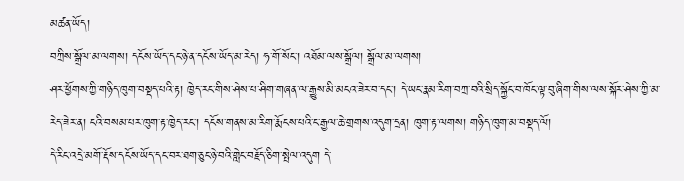མཚན་ཡོད།
བཀྲིས་སྒྲོལ་མ་ལགས། དངོས་ཡོད་དང་ཉེ་ན་དངོས་ཡོད་མ་རེད། ཧ་གོ་སོང་། འཐོམ་ལས་སྒྲོལ། སྒྲོལ་མ་ལགས།
ཤར་ཕྱོགས་ཀྱི་གཉིད་ཁུག་བསྡད་པའི་རྟ། ཁྱེད་རང་གིས་ཤེས་པ་ཤིག་གཞན་ལ་རྒྱུས་མི་མངའ་ཟེར་བ་དང་། དེ་ཡང་རྣམ་རིག་བཀྲ་བའི་སྲིད་སྐྱོང་བ་ཁོང་ལྟ་བུ་ཞིག་གིས་ལས་སྐོར་ཤེས་ཀྱི་མ་རེད་ཟེར་ན། ངའི་བསམ་པར་ཁུག་རྟ་ཁྱེད་རང་། དངོས་གནས་མ་རིག་རྨོངས་པའི་ང་རྒྱལ་ཆེ་གྲགས་འདུག་དྲན། ཁུག་རྟ་ལགས། གཉིད་ཁུག་མ་བསྡད་ལོ།
དེ་རིང་འདྲེ་མགོ་རྡོས་དངོས་ཡོད་དང་བར་ཐག་ཅུང་ཉེ་བའི་གླེང་བརྗོད་ཅིག་སྤེལ་འདུག དེ་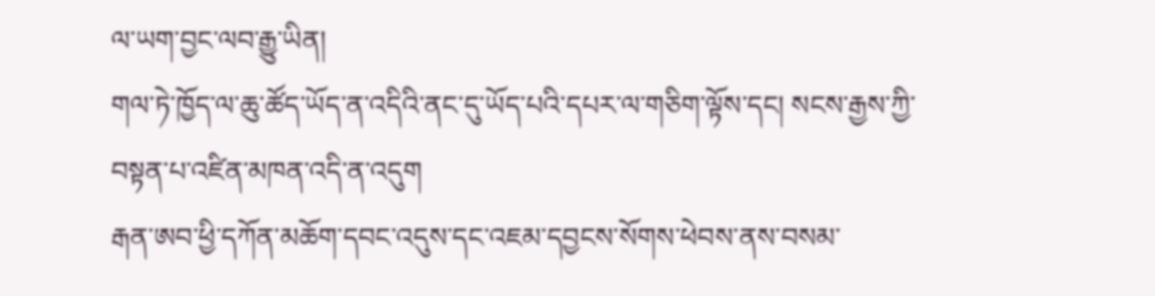ལ་ཡག་བྱང་ལབ་རྒྱུ་ཡིན།
གལ་ཏེ་ཁྱོད་ལ་ཆུ་ཚོད་ཡོད་ན་འདིའི་ནང་དུ་ཡོད་པའི་དཔར་ལ་གཅིག་ལྟོས་དང། སངས་རྒྱས་ཀྱི་བསྟན་པ་འཛིན་མཁན་འདི་ན་འདུག
རྒན་ཨབ་ཕྱི་དཀོན་མཆོག་དབང་འདུས་དང་འཇམ་དབྱངས་སོགས་ཕེབས་ནས་བསམ་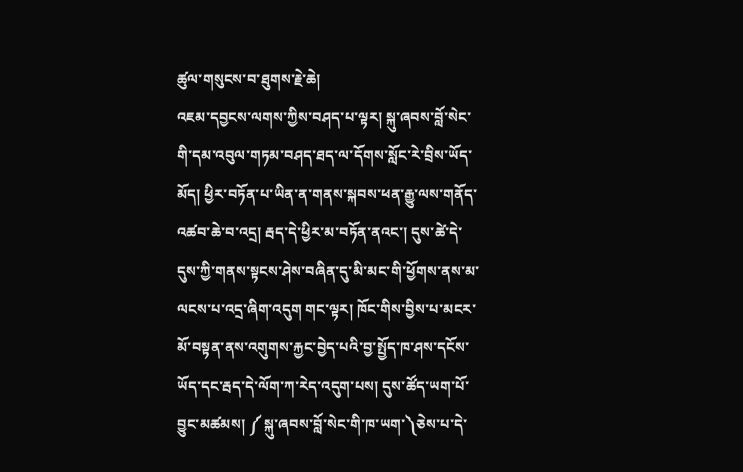ཚུལ་གསུངས་བ་ཐུགས་རྗེ་ཆེ།
འཇམ་དབྱངས་ལགས་ཀྱིས་བཤད་པ་ལྟར། སྐུ་ཞབས་བློ་སེང་གི་དམ་འབུལ་གཏམ་བཤད་ཐད་ལ་དོགས་སློང་རེ་བྲིས་ཡོད་མོད། ཕྱིར་བཏོན་པ་ཡིན་ན་གནས་སྐབས་ཕན་རྒྱུ་ལས་གནོད་འཚབ་ཆེ་བ་འདྲ། རྦད་དེ་ཕྱིར་མ་བཏོན་ནའང་། དུས་ཚེ་དེ་དུས་ཀྱི་གནས་སྟངས་ཤེས་བཞིན་དུ་མི་མང་གི་ཕྱོགས་ནས་མ་ལངས་པ་འདྲ་ཞིག་འདུག གང་ལྟར། ཁོང་གིས་བྱིས་པ་མངར་མོ་བསྟན་ནས་འགུགས་རྐྱང་བྱེད་པའི་བྱ་སྤྱོད་ཁ་ཤས་དངོས་ཡོད་དང་རྦད་དེ་ལོག་ཀ་རེད་འདུག་པས། དུས་ཚོད་ཡག་པོ་བྱུང་མཚམས། ༼ སྐུ་ཞབས་བློ་སེང་གི་ཁ་ཡག་༽ཅེས་པ་དེ་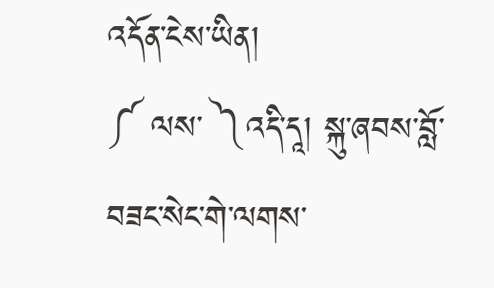འདོན་ངེས་ཡིན།
༼ ལས་ ༽འདི་དཱ། སྐུ་ཞབས་བློ་བཟང་སེང་གེ་ལགས་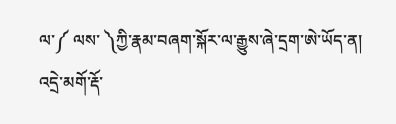ལ་༼ ལས་ ༽ཀྱི་རྣམ་བཞག་སྐོར་ལ་རྒྱུས་ཞེ་དྲག་ཨེ་ཡོད་ན།
འདྲེ་མགོ་རྡོ་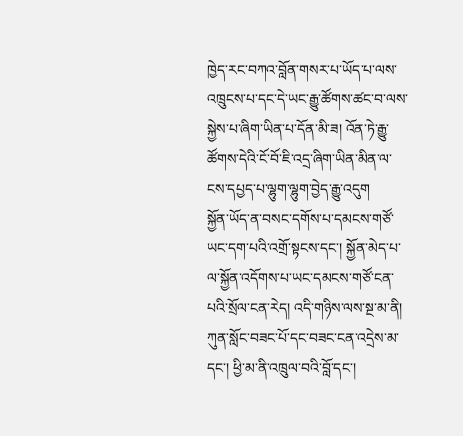ཁྱེད་རང་བཀའ་བློན་གསར་པ་ཡོད་པ་ལས་འཁྲུངས་པ་དང་དེ་ཡང་རྒྱུ་ཚོགས་ཚང་བ་ལས་སྐྱེས་པ་ཞིག་ཡིན་པ་དོན་མི་ཟ། འོན་ཏེ་རྒྱུ་ཚོགས་དེའི་ངོ་བོ་ཇི་འདྲ་ཞིག་ཡིན་མིན་ལ་ངས་དཔྱད་པ་ལྷུག་ལྷུག་བྱེད་རྒྱུ་འདུག
སྐྱོན་ཡོད་ན་བསང་དགོས་པ་དམངས་གཙོ་ཡང་དག་པའི་འགྲོ་སྟངས་དང་། སྐྱོན་མེད་པ་ལ་སྐྱོན་འདོགས་པ་ཡང་དམངས་གཙོ་ངན་པའི་སྲོལ་ངན་རེད། འདི་གཉིས་ལས་སྔ་མ་ནི། ཀུན་སློང་བཟང་པོ་དང་བཟང་ངན་འདྲེས་མ་དང་། ཕྱི་མ་ནི་འཁྲུལ་བའི་བློ་དང་།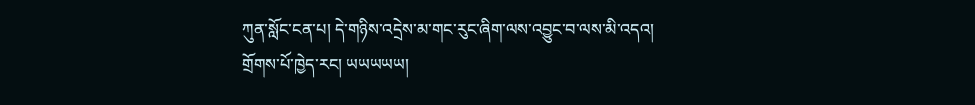ཀུན་སློང་ངན་པ། དེ་གཉིས་འདྲེས་མ་གང་རུང་ཞིག་ལས་འབྱུང་བ་ལས་མི་འདའ།
གྲོགས་པོ་ཁྱེད་རང། ཡཡཡཡཡ།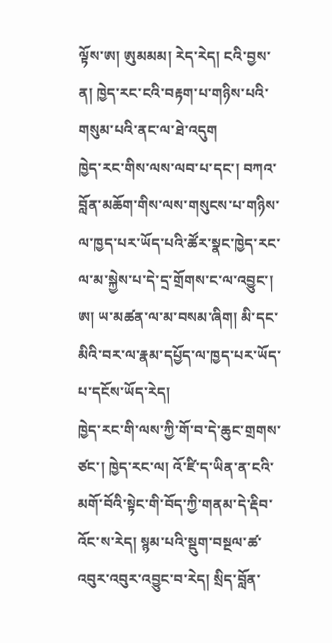ལྟོས་ཨ། ཨུམམམ། རེད་རེད། ངའི་བྱས་ན། ཁྱེད་རང་ངའི་བརྟག་པ་གཉིས་པའི་གསུམ་པའི་ནང་ལ་ཐེ་འདུག
ཁྱེད་རང་གིས་ལས་ལབ་པ་དང་། བཀའ་བློན་མཆོག་གིས་ལས་གསུངས་པ་གཉིས་ལ་ཁྱད་པར་ཡོད་པའི་ཚོར་སྣང་ཁྱེད་རང་ལ་མ་སྐྱེས་པ་དེ་དྲ་གྲོགས་ང་ལ་འབྱུང་། ཨ། ཡ་མཚན་ལ་མ་བསམ་ཞིག། མི་དང་མིའི་བར་ལ་རྣམ་དཔྱོད་ལ་ཁྱད་པར་ཡོད་པ་དངོས་ཡོད་རེད།
ཁྱེད་རང་གི་ལས་ཀྱི་གོ་བ་དེ་ཆུང་གྲགས་ཙང་། ཁྱེད་རང་ལ། འོ་ཛི་ད་ཡིན་ན་ངའི་མགོ་བོའི་སྟེང་གི་བོད་ཀྱི་གནམ་དེ་རྡིབ་འོང་ས་རེད། སྙམ་པའི་སྡུག་བསྔལ་ཚ་འབུར་འབུར་འབྱུང་བ་རེད། སྲིད་བློན་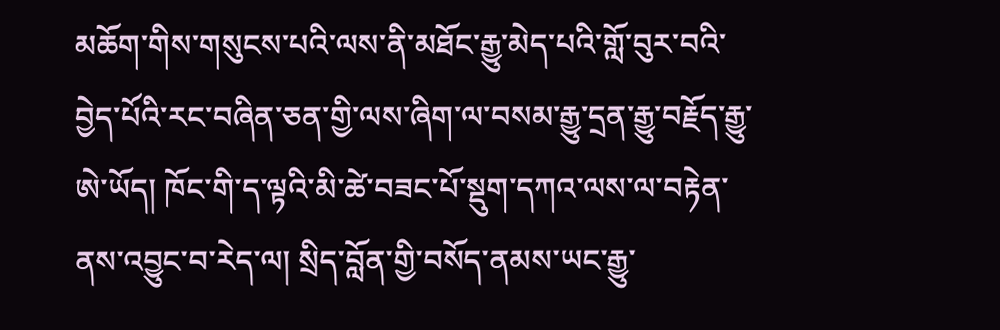མཆོག་གིས་གསུངས་པའི་ལས་ནི་མཐོང་རྒྱུ་མེད་པའི་གློ་བུར་བའི་བྱེད་པོའི་རང་བཞིན་ཅན་གྱི་ལས་ཞིག་ལ་བསམ་རྒྱུ་དྲན་རྒྱུ་བརྗོད་རྒྱུ་ཨེ་ཡོད། ཁོང་གི་ད་ལྟའི་མི་ཚེ་བཟང་པོ་སྡུག་དཀའ་ལས་ལ་བརྟེན་ནས་འབྱུང་བ་རེད་ལ། སྲིད་བློན་གྱི་བསོད་ནམས་ཡང་རྒྱུ་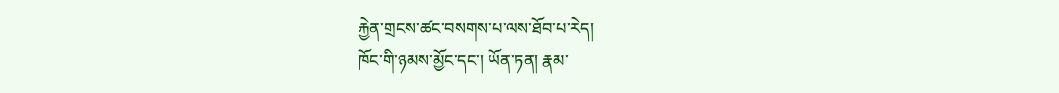རྐྱེན་གྲངས་ཚང་བསགས་པ་ལས་ཐོབ་པ་རེད།
ཁོང་གི་ཉམས་མྱོང་དང་། ཡོན་ཏན། རྣམ་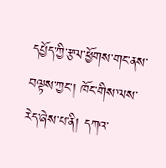དཔྱོད་ཀྱི་རྩལ་ཕྱོགས་གང་ནས་བལྟས་ཀྱང་། ཁོང་གིས་ལས་རེད་ཞེས་པ་ནི། དཀའ་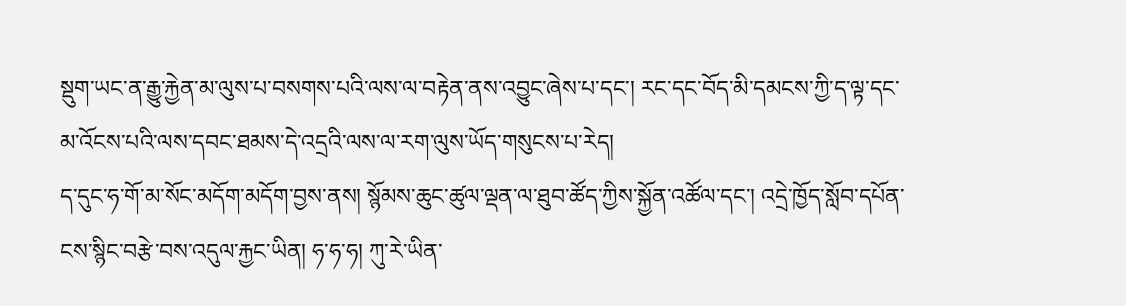སྡུག་ཡང་ན་རྒྱུ་རྐྱེན་མ་ལུས་པ་བསགས་པའི་ལས་ལ་བརྟེན་ནས་འབྱུང་ཞེས་པ་དང་། རང་དང་བོད་མི་དམངས་ཀྱི་ད་ལྟ་དང་མ་འོངས་པའི་ལས་དབང་ཐམས་དེ་འདྲའི་ལས་ལ་རག་ལུས་ཡོད་གསུངས་པ་རེད།
ད་དུང་ཧ་གོ་མ་སོང་མདོག་མདོག་བྱས་ནས། སྙོམས་ཆུང་ཚུལ་ལྡན་ལ་ཐུབ་ཚོད་ཀྱིས་སྐྱོན་འཚོལ་དང་། འདྲེ་ཁྱོད་སློབ་དཔོན་ངས་སྙིང་བརྩེ་བས་འདུལ་རྐྱང་ཡིན། ཧ་ཧ་ཧ། ཀུ་རེ་ཡིན་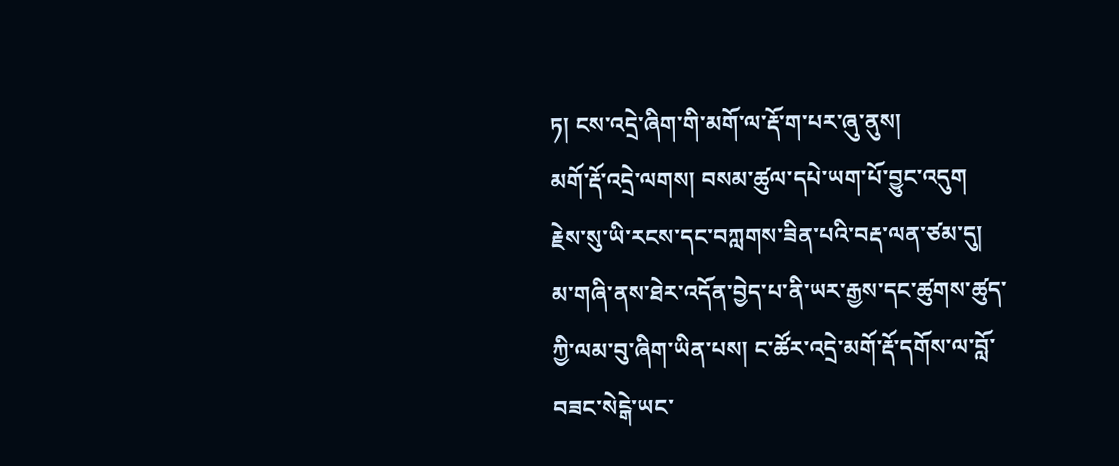ཏ། ངས་འདྲེ་ཞིག་གི་མགོ་ལ་རྡོ་ག་པར་ཞུ་ནུས།
མགོ་རྡོ་འདྲེ་ལགས། བསམ་ཚུལ་དཔེ་ཡག་པོ་བྱུང་འདུག
རྗེས་སུ་ཡི་རངས་དང་བཀླགས་ཟིན་པའི་བརྡ་ལན་ཙམ་དུ།
མ་གཞི་ནས་ཐེར་འདོན་བྱེད་པ་ནི་ཡར་རྒྱས་དང་ཚུགས་ཚུད་ཀྱི་ལམ་བུ་ཞིག་ཡིན་པས། ང་ཚོར་འདྲེ་མགོ་རྡོ་དགོས་ལ་བློ་བཟང་སེངྒེ་ཡང་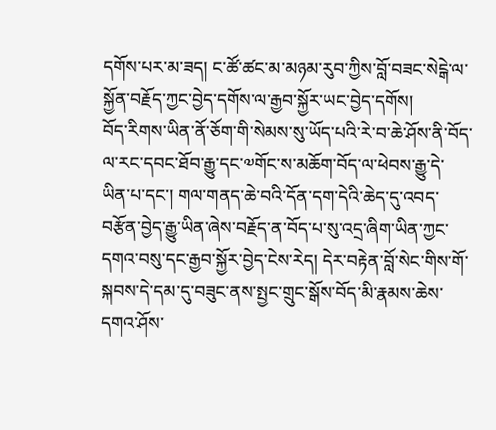དགོས་པར་མ་ཟད། ང་ཚོ་ཚང་མ་མཉམ་རུབ་ཀྱིས་བློ་བཟང་སེངྒེ་ལ་སྐྱོན་བརྗོད་ཀྱང་བྱེད་དགོས་ལ་རྒྱབ་སྐྱོར་ཡང་བྱེད་དགོས།
བོད་རིགས་ཡིན་ནོ་ཅོག་གི་སེམས་སུ་ཡོད་པའི་རེ་བ་ཆེ་ཤོས་ནི་བོད་ལ་རང་དབང་ཐོབ་རྒྱུ་དང་༧གོང་ས་མཆོག་བོད་ལ་ཕེབས་རྒྱུ་དེ་ཡིན་པ་དང་། གལ་གནད་ཆེ་བའི་དོན་དག་དེའི་ཆེད་དུ་འབད་བརྩོན་བྱེད་རྒྱུ་ཡིན་ཞེས་བརྗོད་ན་བོད་པ་སུ་འདྲ་ཞིག་ཡིན་ཀྱང་དགའ་བསུ་དང་རྒྱབ་སྐྱོར་བྱེད་ངེས་རེད། དེར་བརྟེན་བློ་སེང་གིས་གོ་སྐབས་དེ་དམ་དུ་བཟུང་ནས་སྤྱང་གྲུང་སྒོས་བོད་མི་རྣམས་ཆེས་དགའ་ཤོས་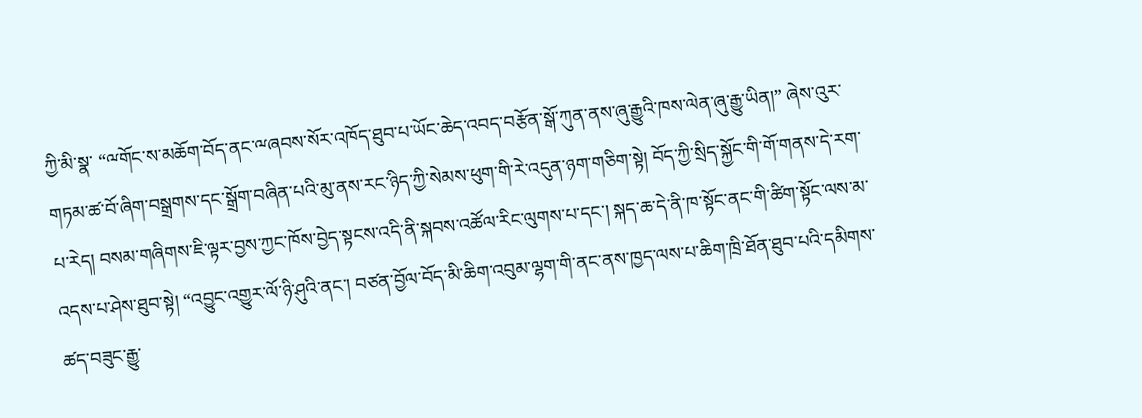ཀྱི་མི་སྣ་ “ྋགོང་ས་མཆོག་བོད་ནང་ྋཞབས་སོར་འཁོད་ཐུབ་པ་ཡོང་ཆེད་འབད་བརྩོན་སྒོ་ཀུན་ནས་ཞུ་རྒྱུའི་ཁས་ལེན་ཞུ་རྒྱུ་ཡིན།” ཞེས་འུར་གཏམ་ཚ་བོ་ཞིག་བསྒྲགས་དང་སྒྲོག་བཞིན་པའི་མུ་ནས་རང་ཉིད་ཀྱི་སེམས་ཕུག་གི་རེ་འདུན་ཉག་གཅིག་སྟེ། བོད་ཀྱི་སྲིད་སྐྱོང་གི་གོ་གནས་དེ་རག་པ་རེད། བསམ་གཞིགས་ཇི་ལྟར་བྱས་ཀྱང་ཁོས་བྱེད་སྟངས་འདི་ནི་སྐབས་འཚོལ་རིང་ལུགས་པ་དང་། སྐད་ཆ་དེ་ནི་ཁ་སྟོང་ནང་གི་ཚིག་སྟོང་ལས་མ་འདས་པ་ཤེས་ཐུབ་སྟེ། “འབྱུང་འགྱུར་ལོ་ཉི་ཤུའི་ནང་། བཙན་བྱོལ་བོད་མི་ཆིག་འབུམ་ལྷག་གི་ནང་ནས་ཁྱད་ལས་པ་ཆིག་ཁྲི་ཐོན་ཐུབ་པའི་དམིགས་ཚད་བཟུང་རྒྱུ་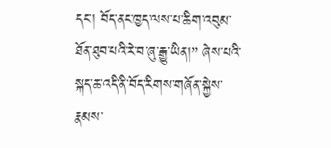དང་། བོད་ནང་ཁྱད་ལས་པ་ཆིག་འབུམ་ཐོན་ཐུབ་པའི་རེ་བ་ཞུ་རྒྱུ་ཡིན།” ཞེས་པའི་སྐད་ཆ་འདི་ནི་བོད་རིགས་གཞོན་སྐྱེས་རྣམས་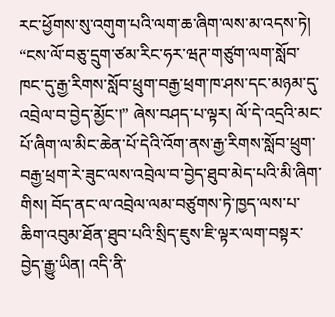རང་ཕྱོགས་སུ་འགུག་པའི་ལག་ཆ་ཞིག་ལས་མ་འདས་ཏེ། “ངས་ལོ་བཅུ་དྲུག་ཙམ་རིང་ཧར་ཝཊ་གཙུག་ལག་སློབ་ཁང་དུ་རྒྱ་རིགས་སློབ་ཕྲུག་བརྒྱ་ཕྲག་ཁ་ཤས་དང་མཉམ་དུ་འབྲེལ་བ་བྱེད་མྱོང་།” ཞེས་བཤད་པ་ལྟར། ལོ་དེ་འདྲའི་མང་པོ་ཞིག་ལ་མིང་ཆེན་པོ་དེའི་འོག་ནས་རྒྱ་རིགས་སློབ་ཕྲུག་བརྒྱ་ཕྲག་རེ་ཟུང་ལས་འབྲེལ་བ་བྱེད་ཐུབ་མེད་པའི་མི་ཞིག་གིས། བོད་ནང་ལ་འབྲེལ་ལམ་བཙུགས་ཏེ་ཁྱད་ལས་པ་ཆིག་འབུམ་ཐོན་ཐུབ་པའི་སྲིད་ཇུས་ཇི་ལྟར་ལག་བསྟར་བྱེད་རྒྱུ་ཡིན། འདི་ནི་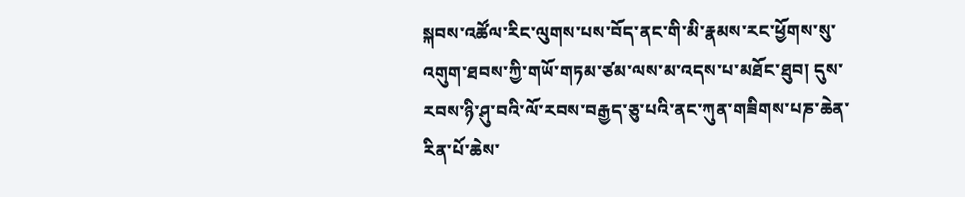སྐབས་འཚོལ་རིང་ལུགས་པས་བོད་ནང་གི་མི་རྣམས་རང་ཕྱོགས་སུ་འགུག་ཐབས་ཀྱི་གཡོ་གཏམ་ཙམ་ལས་མ་འདས་པ་མཐོང་ཐུབ། དུས་རབས་ཉི་ཤུ་བའི་ལོ་རབས་བརྒྱད་ཅུ་པའི་ནང་ཀུན་གཟིགས་པཎ་ཆེན་རིན་པོ་ཆེས་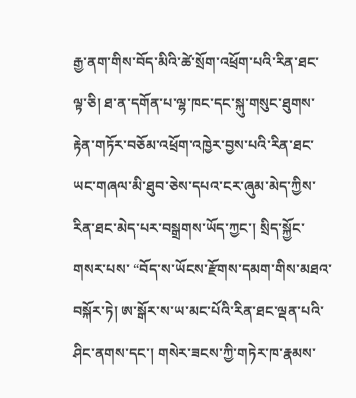རྒྱ་ནག་གིས་བོད་མིའི་ཚེ་སྲོག་འཕྲོག་པའི་རིན་ཐང་ལྟ་ཅི། ཐ་ན་དགོན་པ་ལྷ་ཁང་དང་སྐུ་གསུང་ཐུགས་རྟེན་གཏོར་བཅོམ་འཕྲོག་འཁྱེར་བྱས་པའི་རིན་ཐང་ཡང་གཞལ་མི་ཐུབ་ཅེས་དཔའ་ངར་ཞུམ་མེད་ཀྱིས་རིན་ཐང་མེད་པར་བསྒྲགས་ཡོད་ཀྱང་། སྲིད་སྐྱོང་གསར་པས་ “བོད་ས་ཡོངས་རྫོགས་དམག་གིས་མཐའ་བསྐོར་ཏེ། ཨ་སྒོར་ས་ཡ་མང་པོའི་རིན་ཐང་ལྡན་པའི་ཤིང་ནགས་དང་། གསེར་ཟངས་ཀྱི་གཏེར་ཁ་རྣམས་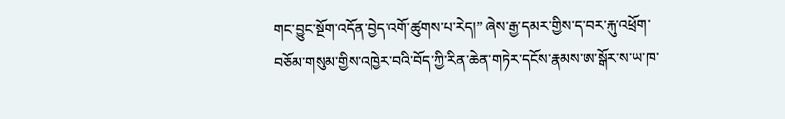གང་བྱུང་སྔོག་འདོན་བྱེད་འགོ་ཚུགས་པ་རེད།” ཞེས་རྒྱ་དམར་གྱིས་ད་བར་རྐུ་འཕྲོག་བཅོམ་གསུམ་གྱིས་འཁྱེར་བའི་བོད་ཀྱི་རིན་ཆེན་གཏེར་དངོས་རྣམས་ཨ་སྒོར་ས་ཡ་ཁ་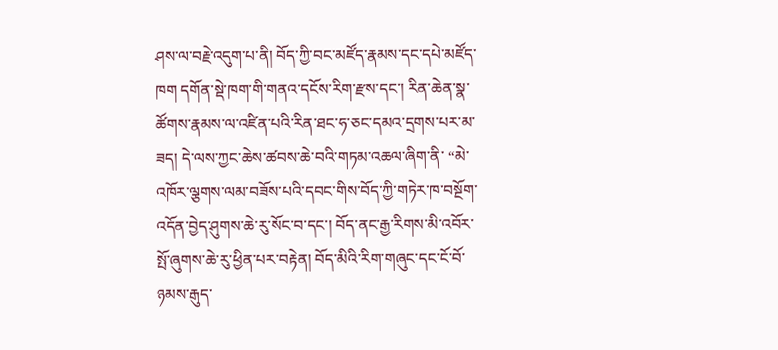ཤས་ལ་བརྗེ་འདུག་པ་ནི། བོད་ཀྱི་བང་མཛོད་རྣམས་དང་དཔེ་མཛོད་ཁག དགོན་སྡེ་ཁག་གི་གནའ་དངོས་རིག་རྫས་དང་། རིན་ཆེན་སྣ་ཚོགས་རྣམས་ལ་འཛིན་པའི་རིན་ཐང་ཧ་ཅང་དམའ་དྲགས་པར་མ་ཟད། དེ་ལས་ཀྱང་ཆེས་ཚབས་ཆེ་བའི་གཏམ་འཆལ་ཞིག་ནི་ “མེ་འཁོར་ལྕགས་ལམ་བཟོས་པའི་དབང་གིས་བོད་ཀྱི་གཏེར་ཁ་བསྔོག་འདོན་བྱེད་ཤུགས་ཆེ་རུ་སོང་བ་དང་། བོད་ནང་རྒྱ་རིགས་མི་འབོར་སྤོ་ཞུགས་ཆེ་རུ་ཕྱིན་པར་བརྟེན། བོད་མིའི་རིག་གཞུང་དང་ངོ་བོ་ཉམས་རྒུད་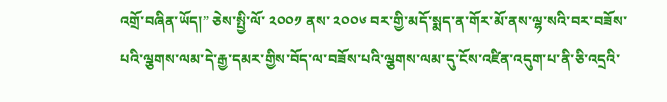འགྲོ་བཞིན་ཡོད།” ཅེས་སྤྱི་ལོ་ ༢༠༠༡ ནས་ ༢༠༠༦ བར་གྱི་མདོ་སྨད་ན་གོར་མོ་ནས་ལྷ་སའི་བར་བཟོས་པའི་ལྕགས་ལམ་དེ་རྒྱ་དམར་གྱིས་བོད་ལ་བཟོས་པའི་ལྕགས་ལམ་དུ་ངོས་འཛིན་འདུག་པ་ནི་ཅི་འདྲའི་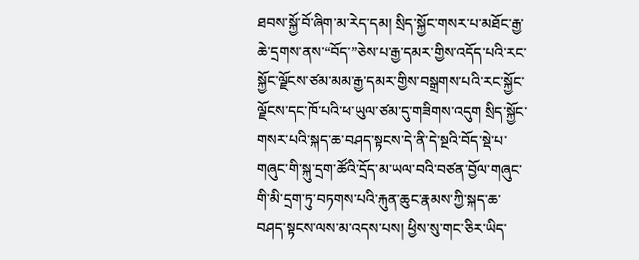ཐབས་སྐྱོ་བོ་ཞིག་མ་རེད་དམ། སྲིད་སྐྱོང་གསར་པ་མཐོང་རྒྱ་ཆེ་དྲགས་ནས་“བོད་”ཅེས་པ་རྒྱ་དམར་གྱིས་འདོད་པའི་རང་སྐྱོང་ལྗོངས་ཙམ་མམ་རྒྱ་དམར་གྱིས་བསྒྲགས་པའི་རང་སྐྱོང་ལྗོངས་དང་ཁོ་པའི་ཕ་ཡུལ་ཙམ་དུ་གཟིགས་འདུག སྲིད་སྐྱོང་གསར་པའི་སྐད་ཆ་བཤད་སྟངས་དེ་ནི་དེ་སྔའི་བོད་སྡེ་པ་གཞུང་གི་སྐུ་དྲག་ཚོའི་དྲོད་མ་ཡལ་བའི་བཙན་བྱོལ་གཞུང་གི་མི་དྲག་ཏུ་བཏགས་པའི་རྐུན་ཆུང་རྣམས་ཀྱི་སྐད་ཆ་བཤད་སྟངས་ལས་མ་འདས་པས། ཕྱིས་སུ་གང་ཅིར་ཡིད་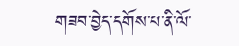གཟབ་བྱེད་དགོས་པ་ནི་ལོ་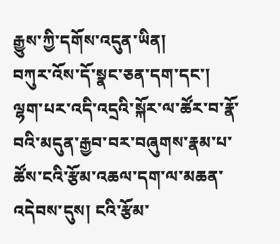རྒྱུས་ཀྱི་དགོས་འདུན་ཡིན།
བཀུར་འོས་དོ་སྣང་ཅན་དག་དང་། ལྷག་པར་འདི་འདྲའི་སྐོར་ལ་ཚོར་བ་རྣོ་བའི་མདུན་རྒྱབ་བར་བཞུགས་རྣམ་པ་ཚོས་ངའི་རྩོམ་འཆལ་དག་ལ་མཆན་འདེབས་དུས། ངའི་རྩོམ་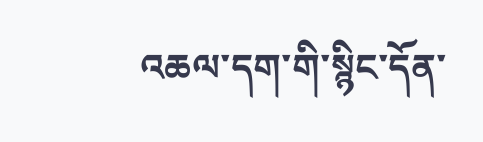འཆལ་དག་གི་སྙིང་དོན་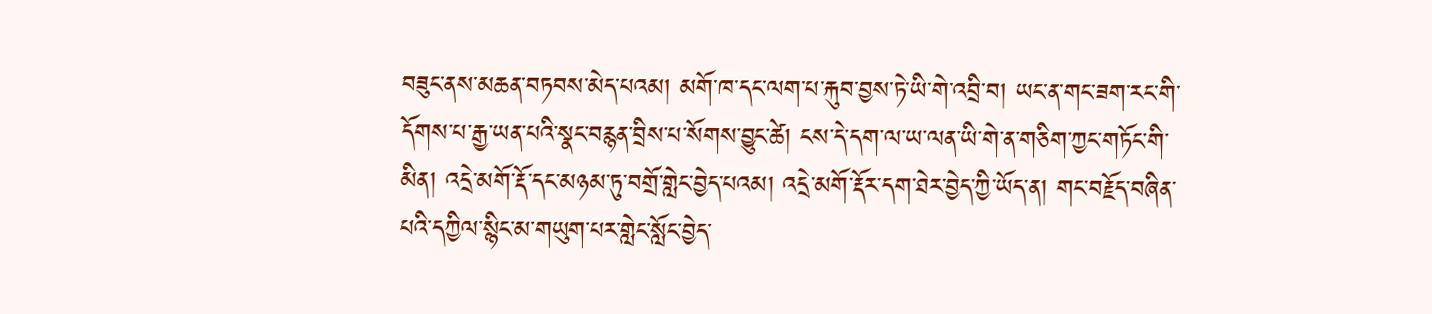བཟུང་ནས་མཆན་བཏབས་མེད་པའམ། མགོ་ཁ་དང་ལག་པ་རྐུབ་བྱས་ཏེ་ཡི་གེ་འབྲི་བ། ཡང་ན་གང་ཟག་རང་གི་དོགས་པ་རྒྱ་ཡན་པའི་སྣང་བརྙན་བྲིས་པ་སོགས་བྱུང་ཚེ། ངས་དེ་དག་ལ་ཡ་ལན་ཡི་གེ་ན་གཅིག་ཀྱང་གཏོང་གི་མིན། འདྲེ་མགོ་རྡོ་དང་མཉམ་ཏུ་བགྲོ་གླེང་བྱེད་པའམ། འདྲེ་མགོ་རྡོར་དག་ཐེར་བྱེད་ཀྱི་ཡོད་ན། གང་བརྗོད་བཞིན་པའི་དཀྱིལ་སྙིང་མ་གཡུག་པར་གླེང་སློང་བྱེད་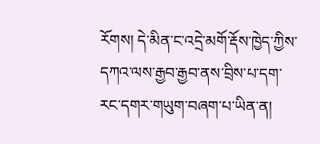རོགས། དེ་མིན་ང་འདྲེ་མགོ་རྡོས་ཁྱེད་ཀྱིས་དཀའ་ལས་རྒྱབ་རྒྱབ་ནས་བྲིས་པ་དག་རང་དགར་གཡུག་བཞག་པ་ཡིན་ན།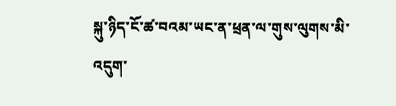སྐུ་ཉིད་ངོ་ཚ་བའམ་ཡང་ན་ཕྲན་ལ་གུས་ལུགས་མི་འདུག་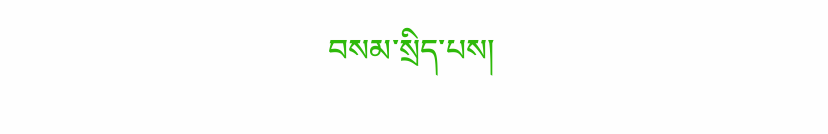བསམ་སྲིད་པས།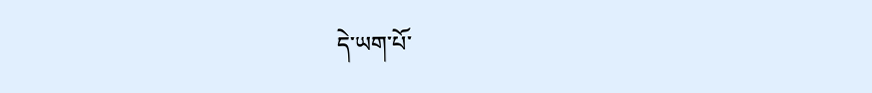དེ་ཡག་པོ་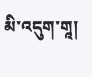མི་འདུག་གཱ།